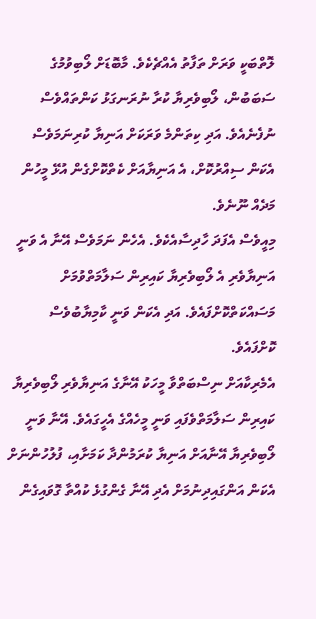ލޮތްބަކީ ވަރަށް ތަފާތު އެއްޗެކެވެ. މާބޮޑަށް ލޯބިވުމުގެ ސަބަބުން، ލޯބިވެރިޔާ ކުރާ ނުރަނގަޅު ކަންތައްވެސް ނުފެނެއެވެ. އަދި ކިތަންމެ ވަރަކަށް އަނިޔާ ކުރިނަމަވެސް އެކަން ސިއްރުކޮށް، އެ އަނިޔާއަށް ކެތްކޮށްގެން އުޅޭ މީހުން މަދެއް ނޫނެވެ.
މިއީވެސް އެފަދަ ހާދިސާއެކެވެ. އެހެން ނަމަވެސް އޭނާ އެ ވަނީ އަނިޔާވެރި އެ ލޯބިވެރިޔާ ކައިރިން ސަލާމަތްވުމަށް މަސައްކަތްކޮށްފައެވެ. އަދި އެކަން ވަނީ ކާމިޔާބުވެސް ކޮށްފައެވެ.
އެމެރިކާއަށް ނިސްބަތްވާ މީހަކު އޭނާގެ އަނިޔާވެރި ލޯބިވެރިޔާ ކައިރިން ސަލާމަތްވެފައި ވަނީ މީހެއްގެ އެހީގައެވެ. އޭނާ ވަނީ ލޯބިވެރިޔާ އޭނާއަށް އަނިޔާ ކުރަމުންދާ ކަމަށާއި، ފުލުހުންނަށް އެކަން އަންގައިދިނުމަށް އެދި އޭނާ ގެންގުޅެ ކުއްތާ ގޮވައިގެން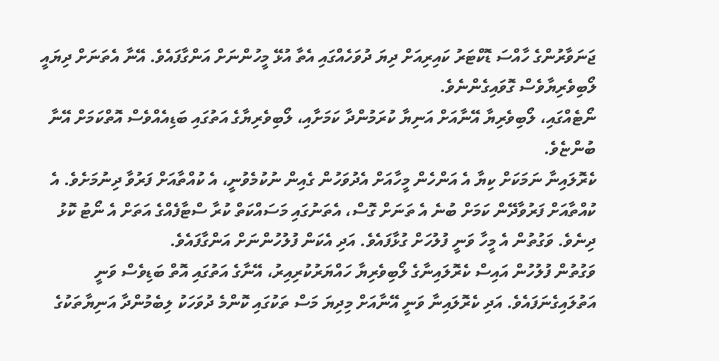ޖަނަވާރުންގެ ހާއްސަ ޑޮކްޓަރު ކައިރިއަށް ދިޔަ ދުވަހެއްގައި އެތާ އުޅޭ މީހުންނަށް އަންގާފައެވެ. އޭނާ އެތަނަށް ދިޔައީ ލޯބިވެރިޔާވެސް ގޮވައިގެންނެވެ.
ނޯޓެއްގައި، ލޯބިވެރިޔާ އޭނާއަށް އަނިޔާ ކުރަމުންދާ ކަމަށާއި، ލޯބިވެރިޔާގެ އަތުގައި ބަޑިއެއްވެސް އޮތްކަމަށް އޭނާ ބުންޏެވެ.
ކެރޮލައިނާ ނަމަކަށް ކިޔާ އެ އަންހެން މީހާއަށް އެދުވަހުން ގެއިން ނުކުމެވުނީ، އެ ކުއްތާއަށް ފަރުވާ ދިނުމަށެވެ. އެ ކުއްތާއަށް ފަރުވާދޭން ކަމަށް ބުނެ އެ ތަނަށް ގޮސް، އެތަނުގައި މަސައްކަތް ކުރާ ސްޓާފެއްގެ އަތަށް އެ ނޯޓު ކޮޅު ދިނެވެ. ވަގުތުން އެ މީހާ ވަނީ ފުލުހަށް ގުޅާފައެވެ. އަދި އެކަން ފުލުހުންނަށް އަންގާފައެވެ.
ވަގުތުން ފުލުހުން އައިސް ކެރޮލައިނާގެ ލޯބިވެރިޔާ ހައްޔަރުކުރިއިރު، އޭނާގެ އަތުގައި އޮތް ބަޑިވެސް ވަނީ އަތުލައިގެނަފައެވެ. އަދި ކެރޮލައިނާ ވަނީ އޭނާއަށް މިދިޔަ މަސް ތަކުގައި ކޮންމެ ދުވަހަކު ލިބެމުންދާ އަނިޔާތަކުގެ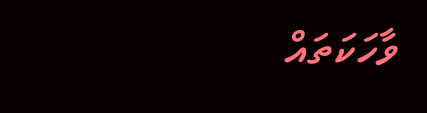ވާހަކަތައް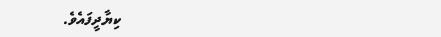ކިޔާދީފައެވެ.